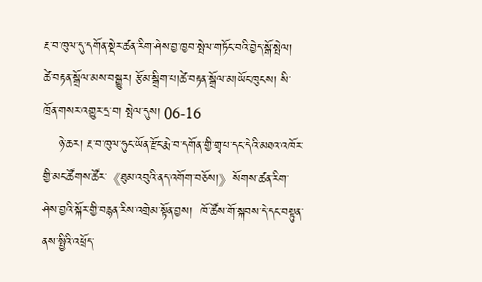རྔ་བ་ཁུལ་དུ་དགོན་སྡེར་ཚན་རིག་ཤེས་བྱ་ཁྱབ་སྤེལ་གཏོང་བའི་བྱེད་སྒོ་སྤེལ།
ཚེ་བརྟན་སྒྲོལ་མས་བསྒྱུར། རྩོམ་སྒྲིག་པ།ཚེ་བརྟན་སྒྲོལ་མ།ཡོང་ཁུངས། སི་ཁྲོན་གསར་འགྱུར་དྲ་བ། སྤེལ་དུས། 06-16
    ཉེ་ཆར། རྔ་བ་ཁུལ་ཧུང་ཡོན་རྫོང་རྨེ་བ་དགོན་གྱི་གྲྭ་པ་དང་དེའི་མཐའ་འཁོར་གྱི་མང་ཚོགས་ཚོར་《ཐུམ་འབུའི་ནད་འགོག་བཅོས།》སོགས་ཚན་རིག་ཤེས་བྱའི་སྐོར་གྱི་བརྙན་རིས་འགྲེམ་སྟོན་བྱས།  ཁོ་ཚོས་གོ་སྐབས་དེ་དང་བསྟུན་ནས་སྤྱིའི་འཕྲོད་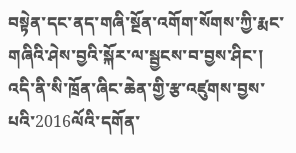བསྟེན་དང་ནད་གཞི་སྔོན་འགོག་སོགས་ཀྱི་རྨང་གཞིའི་ཤེས་བྱའི་སྐོར་ལ་སྦྱངས་བ་བྱས་ཤིང་། འདི་ནི་སི་ཁྲོན་ཞིང་ཆེན་གྱི་རྩ་འཛུགས་བྱས་པའི་2016ལོའི་དགོན་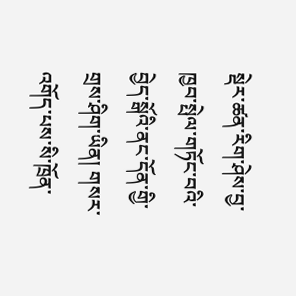སྡེར་ཚན་རིག་ཤེས་བྱ་ཁྱབ་སྤེལ་གཏོང་བའི་བྱེད་སྒོའི་ནང་དོན་གྱི་གྲས་ཤིག་ཡིན། གསར་འགོད་པས་སི་ཁྲོན་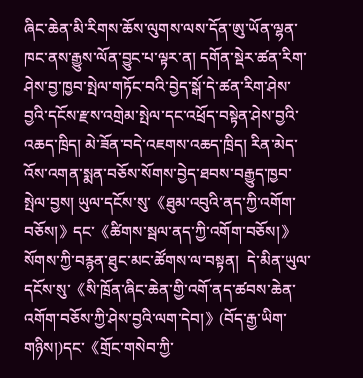ཞིང་ཆེན་མི་རིགས་ཆོས་ལུགས་ལས་དོན་ཨུ་ཡོན་ལྷན་ཁང་ནས་རྒྱུས་ལོན་བྱུང་པ་ལྟར་ན། དགོན་སྡེར་ཚན་རིག་ཤེས་བྱ་ཁྱབ་སྤེལ་གཏོང་བའི་བྱེད་སྒོ་དེ་ཚན་རིག་ཤེས་བྱའི་དངོས་རྫས་འགྲེམ་སྤེལ་དང་འཕྲོད་བསྟེན་ཤེས་བྱའི་འཆད་ཁྲིད། མེ་ཟོན་བདེ་འཇགས་འཆད་ཁྲིད། རིན་མེད་འོས་འགན་སྨན་བཅོས་སོགས་བྱེད་ཐབས་བརྒྱུད་ཁྱབ་སྤེལ་བྱས། ཡུལ་དངོས་སུ་《ཐུམ་འབུའི་ནད་ཀྱི་འགོག་བཅོས།》དང་《ཚིགས་སྦལ་ནད་ཀྱི་འགོག་བཅོས།》སོགས་ཀྱི་བརྙན་ཐུང་མང་ཚོགས་ལ་བསྟན།  དེ་མིན་ཡུལ་དངོས་སུ་《སི་ཁྲོན་ཞིང་ཆེན་གྱི་འགོ་ནད་ཚབས་ཆེན་འགོག་བཅོས་ཀྱི་ཤེས་བྱའི་ལག་དེབ།》(བོད་རྒྱ་ཡིག་གཉིས།)དང་《གྲོང་གསེབ་ཀྱི་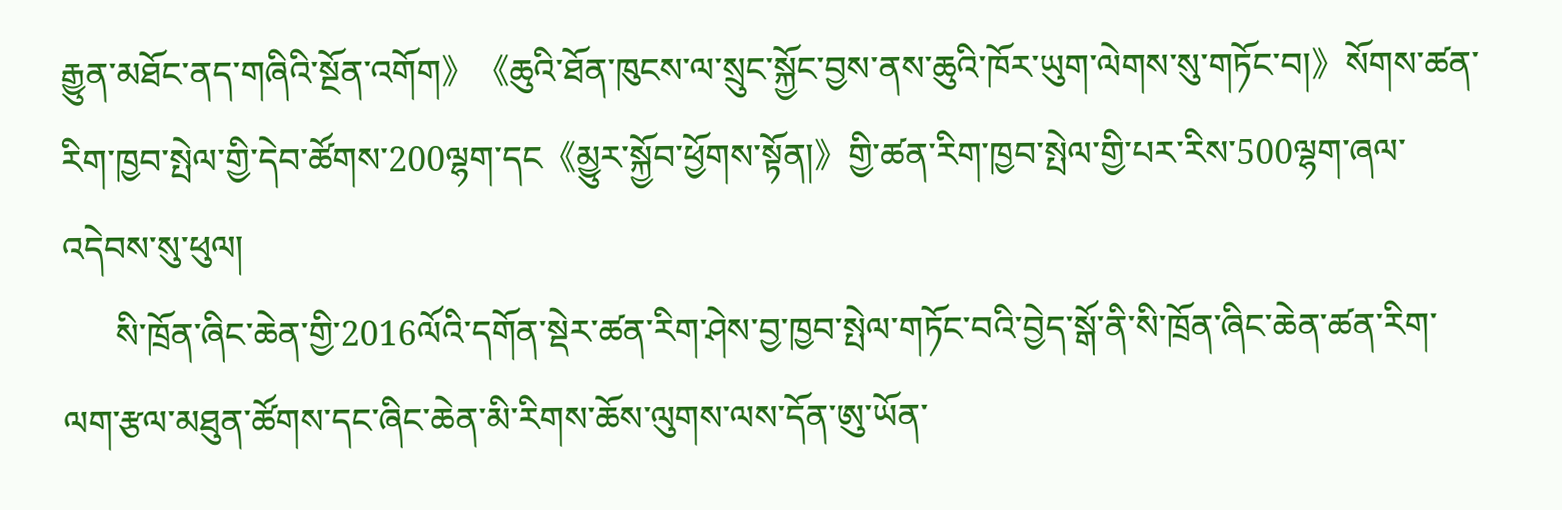རྒྱུན་མཐོང་ནད་གཞིའི་སྔོན་འགོག》《ཆུའི་ཐོན་ཁུངས་ལ་སྲུང་སྐྱོང་བྱས་ནས་ཆུའི་ཁོར་ཡུག་ལེགས་སུ་གཏོང་བ།》སོགས་ཚན་རིག་ཁྱབ་སྤེལ་གྱི་དེབ་ཚོགས་200ལྷག་དང《མྱུར་སྐྱོབ་ཕྱོགས་སྟོན།》གྱི་ཚན་རིག་ཁྱབ་སྤེལ་གྱི་པར་རིས་500ལྷག་ཞལ་འདེབས་སུ་ཕུལ།
      སི་ཁྲོན་ཞིང་ཆེན་གྱི་2016ལོའི་དགོན་སྡེར་ཚན་རིག་ཤེས་བྱ་ཁྱབ་སྤེལ་གཏོང་བའི་བྱེད་སྒོ་ནི་སི་ཁྲོན་ཞིང་ཆེན་ཚན་རིག་ལག་རྩལ་མཐུན་ཚོགས་དང་ཞིང་ཆེན་མི་རིགས་ཆོས་ལུགས་ལས་དོན་ཨུ་ཡོན་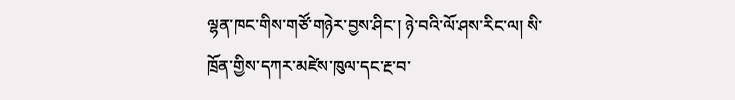ལྷན་ཁང་གིས་གཙོ་གཉེར་བྱས་ཤིང་། ཉེ་བའི་ལོ་ཤས་རིང་ལ། སི་ཁྲོན་གྱིས་དཀར་མཛེས་ཁུལ་དང་རྔ་བ་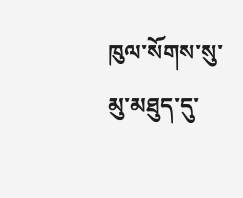ཁུལ་སོགས་སུ་མུ་མཐུད་དུ་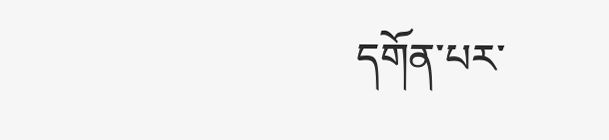དགོན་པར་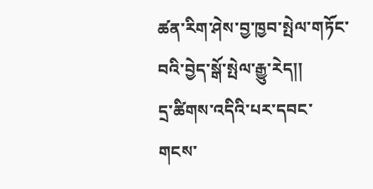ཚན་རིག་ཤེས་བྱ་ཁྱབ་སྤེལ་གཏོང་བའི་བྱེད་སྒོ་སྤེལ་རྒྱུ་རེད།།
དྲ་ཚིགས་འདིའི་པར་དབང་གངས་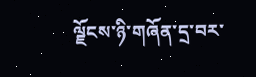ལྗོངས་ཉི་གཞོན་དྲ་བར་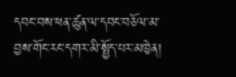དབང་བས་ཕན་ཚུན་ལ་དབང་བཅོལ་མ་བྱས་གོང་རང་དགར་མི་སྤྱོད་པར་མཁྱེན།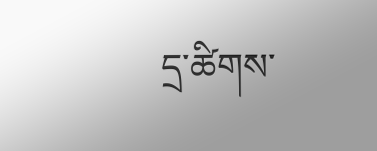དྲ་ཚིགས་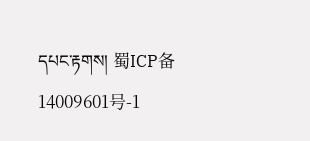དཔང་རྟགས། 蜀ICP备14009601号-1